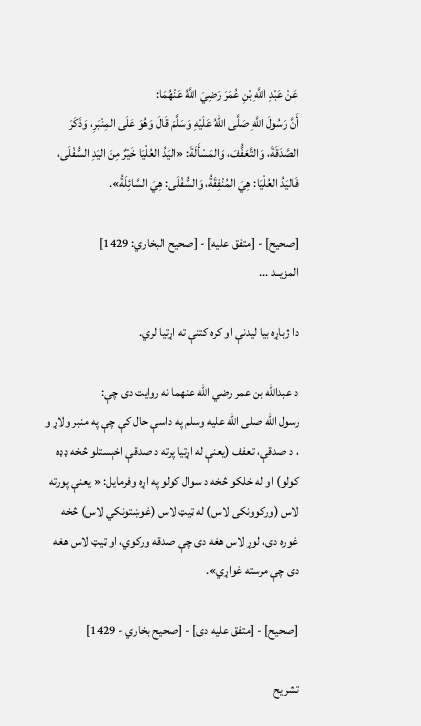عَنْ عَبْدِ اللَّهِ بْنِ عُمَرَ رَضِيَ اللَّهُ عَنْهُمَا:
أَنَّ رَسُولَ اللَّهِ صَلَّى اللهُ عَلَيْهِ وَسَلَّمَ قَالَ وَهُوَ عَلَى المِنْبَرِ، وَذَكَرَ الصَّدَقَةَ، وَالتَّعَفُّفَ، وَالمَسْأَلَةَ: «اليَدُ العُلْيَا خَيْرٌ مِنَ اليَدِ السُّفْلَى، فَاليَدُ العُلْيَا: هِيَ المُنْفِقَةُ، وَالسُّفْلَى: هِيَ السَّائِلَةُ».

[صحيح] - [متفق عليه] - [صحيح البخاري: 1429]
المزيــد ...

دا ژباړه بیا لیدنې او کره کتنې ته اړتیا لري.

د عبدالله بن عمر رضي الله عنهما نه روایت دی چې:
رسول الله صلی الله علیه وسلم په داسې حال کې چې په منبر ولاړ و ، د صدقې، تعفف (یعنې له اړتیا پرته د صدقې اخېستلو څخه ډډه کولو) او له خلکو څخه د سوال کولو په اړه وفرمایل: « یعنې پورته لاس (ورکوونکی لاس) له ټيټ لاس (غوښتونکي لاس) څخه غوره دی، لوړ لاس هغه دی چې صدقه ورکوي، او ټيټ لاس هغه دی چې مرسته غواړي».

[صحیح] - [متفق علیه دی] - [صحیح بخاري - 1429]

تشریح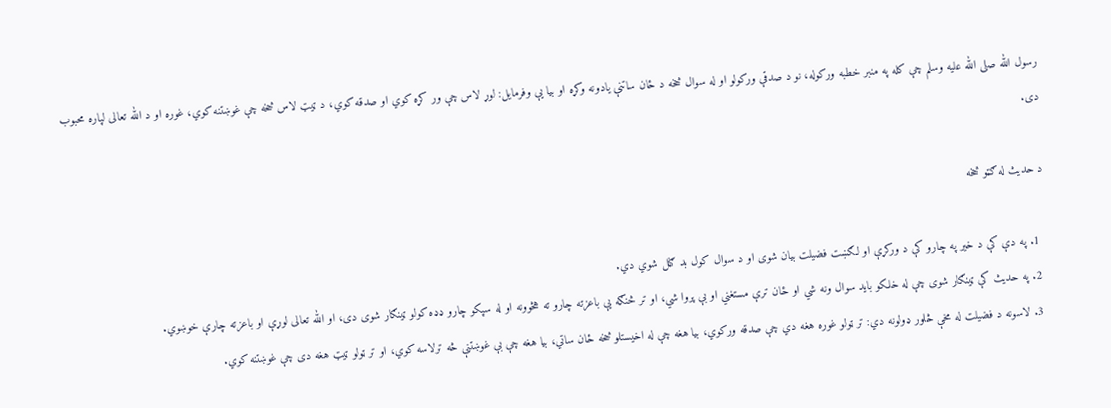رسول الله صلی الله علیه وسلم چې کله په منبر خطبه ورکوله، نو د صدقې ورکولو او له سوال څخه د ځان ساتنې یادونه وکړه او بیا یې وفرمایل: لوړ لاس چې ور کړه کوي او صدقه کوي، د ټيټ لاس څخه چې غوښتنه کوي، غوره او د الله تعالی لپاره محبوب دی.

د حديث له ګټو څخه

  1. په دې کې د خیر په چارو کې د ورکړې او لګښت فضیلت بیان شوی او د سوال کول بد ګڼل شوي دي.
  2. په حدیث کې ټینګار شوی چې له خلکو باید سوال ونه شي او ځان ترې مستغني او بې پروا شي، او تر څنګه یې باعزته چارو ته هڅوونه او له سپکو چارو ډډه کولو ټینګار شوی دی، او الله تعالی لوړې او باعزته چارې خوښوي.
  3. لاسونه د فضیلت له مخې څلور ډولونه دي: تر ټولو غوره هغه دي چې صدقه ورکوي، بیا هغه چې له اخیستلو څخه ځان ساتي، بیا هغه چې بې غوښتنې څه ترلاسه کوي، او تر ټولو ټیټ هغه دی چې غوښتنه کوي.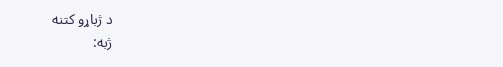د ژباړو کتنه
ژبه: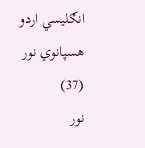انګلیسي اردو هسپانوي نور (37)
نور